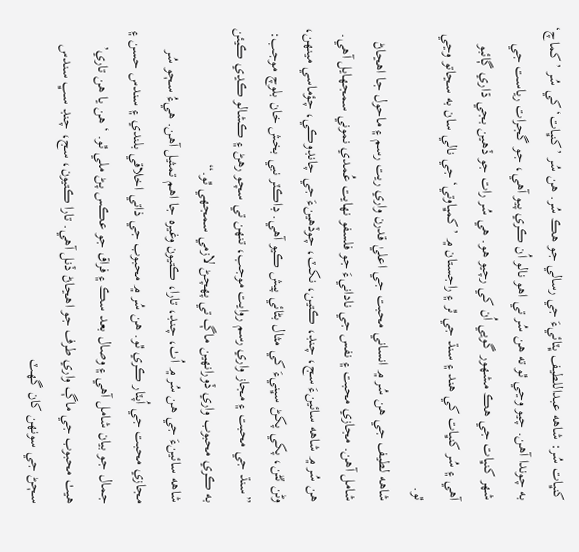کنڀات سُر: شاهه عبداللطيف ڀٽائيءَ جي رسالي جو هڪ سُر. هن سُر ’کنڀات‘ کي سُر ’کماچ‘ به چوندا آهن. چيو وڃي ٿو ته هن سُر تي اهو نالو اُن ڪري پيو آهي، جو گجرات رياست جي شھر کنڀات جي هڪ مشھور گويي اُن کي رچيو هو. هي سُر رات جو ڏهين بجي ڌاري ڳائبو آهي ۽ سُر کنڀات کي هند ۽ سنڌ جي ٿر ۽ راجستان ۾ ’کمڀاوتي‘ جي نالي سان به سڃاتو وڃي ٿو.
شاهه لطيف جي هن سُر ۾ انساني محبت جي اعليٰ قدرن واري ريت رسم ۽ ماحول جا اهڃاڻ شامل آهن. مجازي محبت ۽ نفس جي نادانيءَ جو فلسفو نھايت عُمدي نموني سمجهايل آهي. هن سُر ۾ شاهه سائينءَ سج، چنڊ، ڪتين، نکٽ، چوڏهينءَ جي چانڊوڪي، چؤماسي مينھن، وڻن ٽڻن، پکي پکڻ سڀنيءَ کي مثال بڻائي پيش ڪيو آهي. ڊاڪٽر نبي بخش خان بلوچ موجب: ”سنڌ جي محبت ۽ مجاز واري رسم روايت موجب، تنھن تي سچو رهڻ ۽ ڪشالو ڪڍي ڪيئن به ڪري محبوب واري ڏورانھين ماڳ تي پھچڻ لازمي سمجهي ٿو.“
شاهه سائينءَ جي هن سُر ۾ اُٺ، چنڊ، تارا، ڪتيون وغيره جا اهم تمثيل آهن. هيءُ سڄو سُر مجازي محبت جي اُپٽار ڪري ٿو. هن سُر ۾ محبوب جي ذاتي اخلاقي بلندي ۽ سندس حسن ۽ جمال جو بيان شامل آهي ۽ وصال بعد سڪ ۽ فراق جو عڪس پڻ ملي ٿو. ‘هن يا هن تاري’ هيٺ محبوب جي ماڳ واري طرف جو اهڃاڻ ڏنل آهي. تارا ڪتيون، سج، چنڊ سڀ سندس سڄڻ جي سونھن کان گهٽ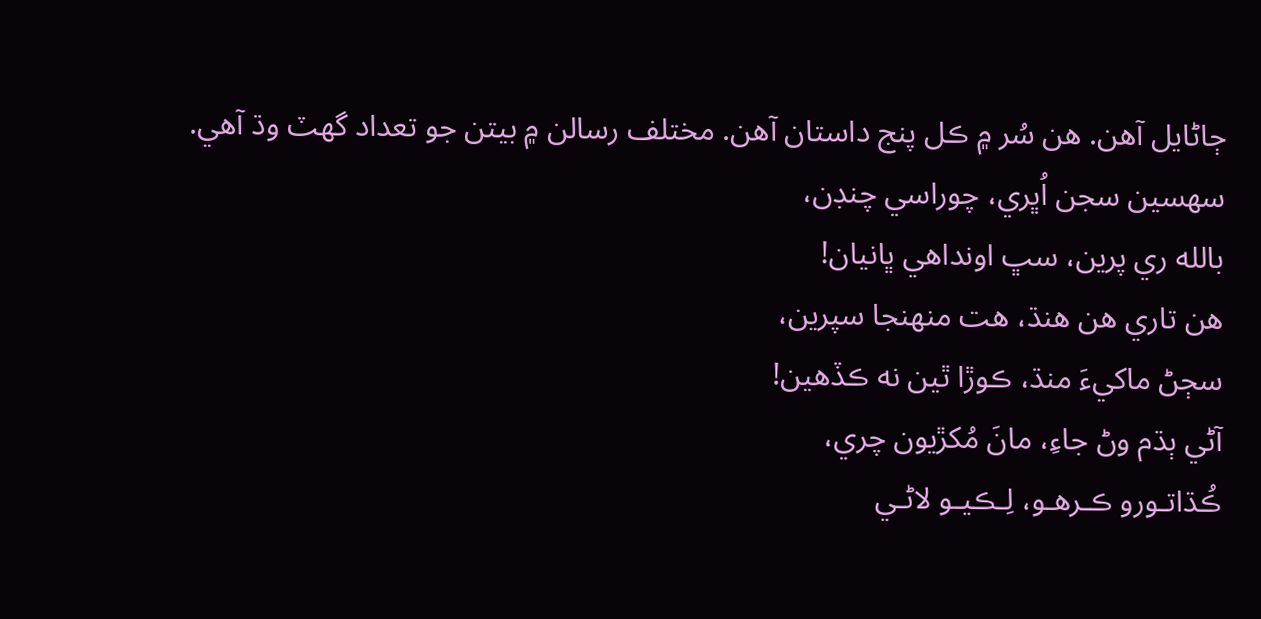ڄاڻايل آهن. هن سُر ۾ ڪل پنج داستان آهن. مختلف رسالن ۾ بيتن جو تعداد گهٽ وڌ آهي.
سھسين سجن اُڀري، چوراسي چنڊن،
بالله ري پرين، سڀ اونداهي ڀانيان!
هن تاري هن هنڌ، هت منھنجا سپرين،
سڄڻ ماکيءَ منڌ، ڪوڙا ٿين نه ڪڏهين!
آڻي ٻڌم وڻ جاءِ، مانَ مُکڙيون چري،
ڪُڌاتـورو ڪـرهـو، لِـڪيـو لاڻـي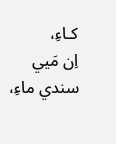کـاءِ،
اِن مَيي سندي ماءِ،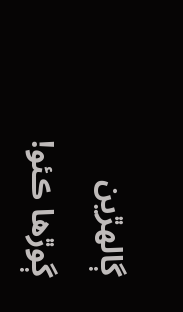ڳالهڙين ڳوڙها ڪئو!